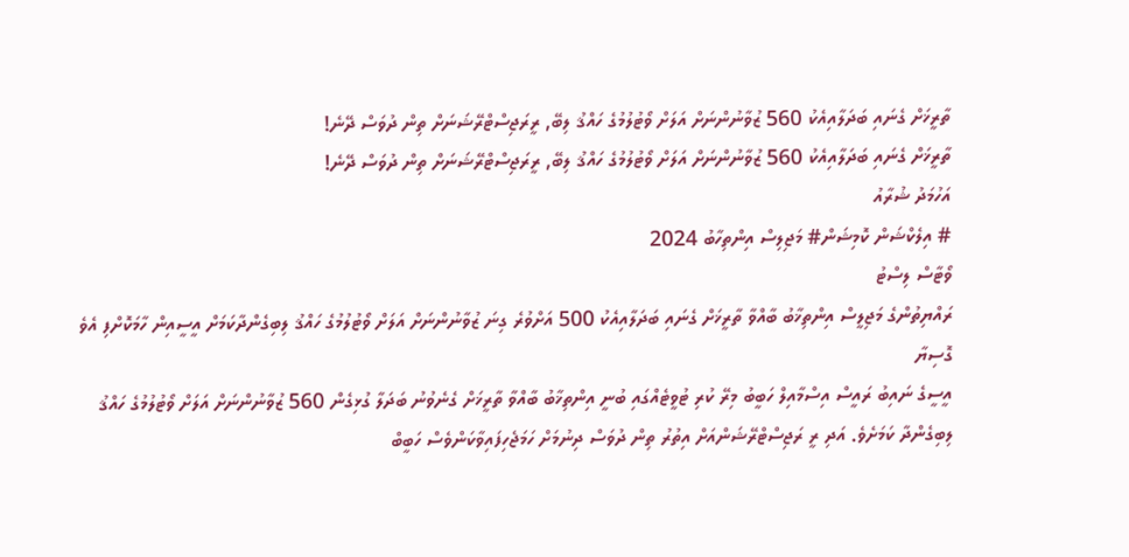ތާރީޚަށް ގެނައި ބަދަލާއިއެކު 560 ޒުވާނުންނަށް އަލަށް ވޯޓުލުމުގެ ހައްޤު ލިބޭ, ރީރަޖިސްޓްރޭޝަނަށް ތިން ދުވަސް ދޭނެ!
ތާރީޚަށް ގެނައި ބަދަލާއިއެކު 560 ޒުވާނުންނަށް އަލަށް ވޯޓުލުމުގެ ހައްޤު ލިބޭ, ރީރަޖިސްޓްރޭޝަނަށް ތިން ދުވަސް ދޭނެ!
އަހުމަދު ޝުރާއު
# އިލެކްޝަން ކޮމިޝަން# މަޖިލިސް އިންތިހާބު 2024
ވޯޓާސް ލިސްޓު
ރައްޔިތުންގެ މަޖިލީސް އިންތިޚާބު ބާއްވާ ތާރީޚަށް ގެނައި ބަދަލާއިއެކު 500 އަށްވުރެ ގިނަ ޒުވާނުންނަށް އަލަށް ވޯޓުލުމުގެ ހައްޤު ލިބިގެންދާކަމަށް އީސީއިން ހާމަކޮށްފި އެވެ
ގޮސިޔާ
އީސީގެ ނައިބު ރައީސް އިސްމާއިލް ހަބީބު މިރޭ ކުރި ޓުވީޓެއްގައި ބުނީ އިންތިޚާބު ބާއްވާ ތާރީޚަށް ގެނެވުނު ބަދަލާ ގުޅިގެން 560 ޒުވާނުންނަށް އަލަށް ވޯޓުލުމުގެ ހައްޤު ލިބިގެންދާ ކަމަށެވެ. އަދި ރީ ރަޖިސްޓްރޭޝަންއަށް އިތުރު ތިން ދުވަސް ދިނުމަށް ހަމަޖެހިފައިވާކަންވެސް ހަބީބް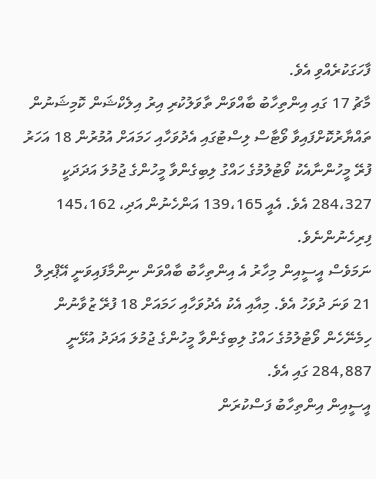ފާހަގަކުރެއްވި އެވެ.
މާޗު 17 ގައި އިންތިހާބު ބާއްވަން ތާވަލުކުރި އިރު އިލެކްޝަން ކޮމިޝަނުން ތައްޔާރުކޮށްފައިވާ ވޯޓާސް ލިސްޓުގައި އެދުވަހާއި ހަމައަށް އުމުރުން 18 އަހަރު ފުރޭ މީހުންނާއެކު ވޯޓުލުމުގެ ހައްގު ލިބިގެންވާ މީހުންގެ ޖުމުލަ އަދަދަކީ 284،327 އެވެ. އެއީ 139،165 އަންހެނުން އަދި، 145،162 ފިރިހެނުންނެވެ.
ނަމަވެސް އީސީއިން މިހާރު އެ އިންތިހާބު ބާއްވަން ނިންމާފައިވަނީ އޭޕްރިލް 21 ވަނަ ދުވަހު އެވެ. މިއާއި އެކު އެދުވަހާއި ހަމައަށް 18 ފުރޭ ޒުވާނުން ހިމެނޭހެން ވޯޓުލުމުގެ ހައްގު ލިބިގެންވާ މީހުންގެ ޖުމުލަ އަދަދު އުޅޭނީ 284,887 ގައި އެވެ.
އީސީއިން އިންތިހާބު ފަސްކުރަން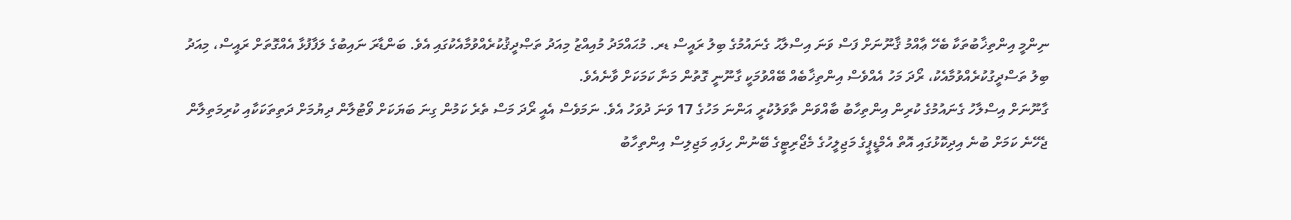ނިންމީ އިންތިޚާބުތަކާ ބެހޭ ޢާއްމު ޤާނޫނަށް ފަސް ވަނަ އިސްލާޙު ގެނައުމުގެ ބިލު ރައީސް ޑރ. މުޙައްމަދު މުއިއްޒު މިއަދު ތަޞްދީޤުކުރެއްވުމާއެކުގައި އެވެ. ބަންޑާރަ ނައިބުގެ ލަފާފުޅާ އެއްގޮތަށް ރައީސް، މިއަދު ބިލު ތަސްދީގުކުރެއްވުމާއެކު، ރޯދަ މަހު އެއްވެސް އިންތިޚާބެއް ބޭއްވުމަކީ ގާނޫނީ ގޮތުން މަނާ ކަމަކަށް ވާނެއެވެ.
ގާނޫނަށް އިސްލާހު ގެނައުމުގެ ކުރިން އިންތިހާބު ބާއްވަން ތާވަލުކުރީ އަންނަ މަހުގެ 17 ވަނަ ދުވަހު އެވެ. ނަމަވެސް އެއީ ރޯދަ މަސް ތެރެ ކަމުން ގިނަ ބަޔަކަށް ވޯޓުލާން ދިޔުމަށް ދަތިތަކަކާއި ކުރިމަތިލާން ޖެހޭނެ ކަމަށް ބުނެ އިދިކޮޅުގައި އޮތް އެމްޑީޕީގެ މަޖިލީހުގެ މެޖޯރިޓީގެ ބޭނުން ހިފައި މަޖިލިސް އިންތިހާބު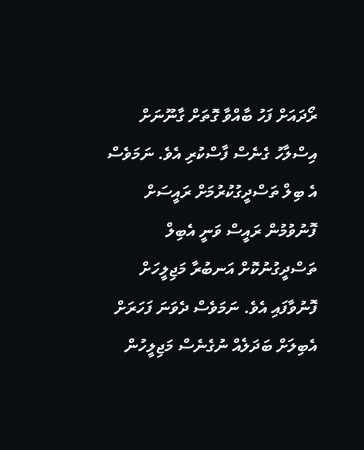ރޯދައަށް ފަހު ބާއްވާ ގޮތަށް ގާނޫނަށް އިސްލާހު ގެނެސް ފާސްކުރި އެވެ. ނަމަވެސް އެ ބިލް ތަސްދީގުކުރުމަށް ރައީސަށް ފޮނުވުމުން ރައީސް ވަނީ އެބިލް ތަސްދީގުނުކޮށް އަނބުރާ މަޖިލީހަށް ފޮނުވާފައި އެވެ. ނަމަވެސް ދެވަނަ ފަހަރަށް އެބިލަށް ބަދަލެއް ނުގެނެސް މަޖިލީހުން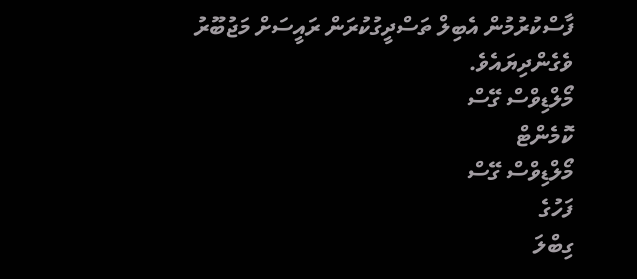ފާސްކުރުމުން އެބިލް ތަސްދީގުކުރަން ރައީސަށް މަޖުބޫރު ވެގެންދިޔައެވެ.
މޯލްޑިވްސް ގޭސް
ކޮމެންޓް
މޯލްޑިވްސް ގޭސް
ފަހުގެ
ގިބްލަ